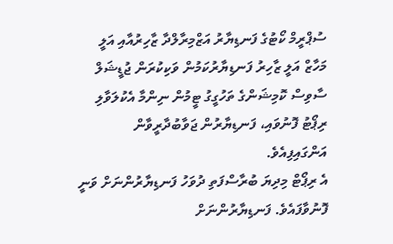ސުޕްރީމް ކޯޓުގެ ފަނޑިޔާރު އަޒްމިރާލްދާ ޒާހިރުއާއި އަލީ މަހާޒް އަލީ ޒާހިރު ފަނޑިޔާރުކަމުން ވަކިކުރަން ޖުޑީޝަލް ސާވިސް ކޮމިޝަންގެ ތަހުގީގު ޓީމުން ނިންމާ އެކުލަވާލި ރިޕޯޓު ފޮނުވައި، ފަނޑިޔާރުން ޖަވާބުދާރީވާން އަންގައިފިއެވެ.
އެ ރިޕޯޓް މިދިޔަ ބުރާސްފަތި ދުވަހު ފަނޑިޔާރުންނަށް ވަނީ ފޮނުވާފައެވެ. ފަނޑިޔާރުންނަށް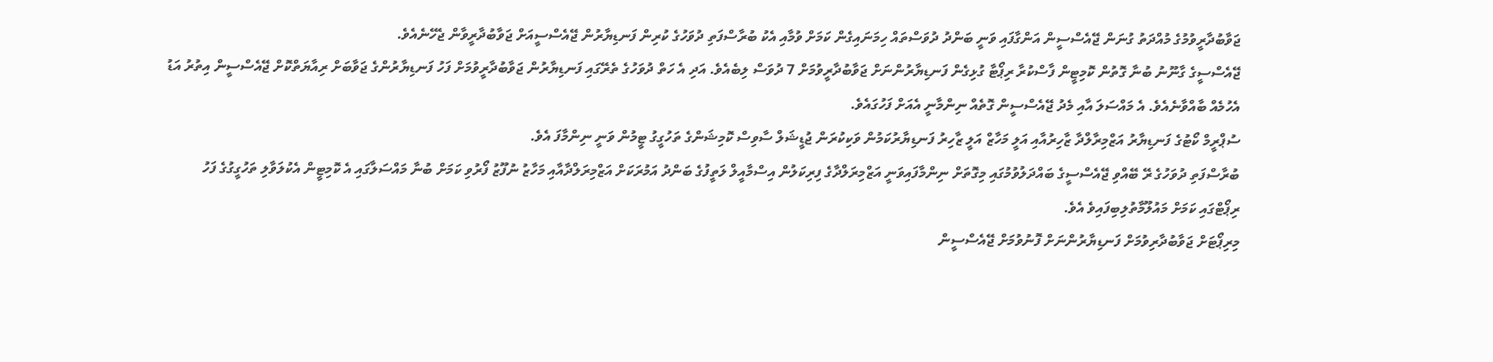ޖަވާބުދާރީވުމުގެ މުއްދަތު ގުނަން ޖޭއެސްސީން އަންގާފައި ވަނީ ބަންދު ދުވަސްތައް ހިމަނައިގެން ކަމަށް ވުމާއި އެކު ބުރާސްފަތި ދުވަހުގެ ކުރިން ފަނޑިޔާރުން ޖޭއެސްސީއަށް ޖަވާބުދާރީވާން ޖެހޭނެއެވެ.
ޖޭއެސްސީގެ ގާނޫނު ބުނާ ގޮތުން ކޮމިޓީން ފާސްކުރާ ރިޕޯޓާ ގުޅިގެން ފަނޑިޔާރުންނަށް ޖަވާބުދާރީވުމަށް 7 ދުވަސް ލިބެއެވެ. އަދި އެ ހަތް ދުވަހުގެ ތެރޭގައި ފަނޑިޔާރުން ޖަވާބުދާރީވުމަށް ފަހު ފަނޑިޔާރުންގެ ޖަވާބަށް ރިއާޔަތްކޮށް ޖޭއެސްސީން އިތުރު އަޑު އެހުމެއް ބާއްވާނެއެވެ. އެ މައްސަލަ އާއި މެދު ޖޭއެސްސީން ގޮތެއް ނިންމާނީ އެއަށް ފަހުގައެވެ.
ސުޕްރީމް ކޯޓުގެ ފަނޑިޔާރު އަޒްމިރާލްދާ ޒާހިރުއާއި އަލީ މަހާޒް އަލީ ޒާހިރު ފަނޑިޔާރުކަމުން ވަކިކުރަން ޖުޑީޝަލް ސާވިސް ކޮމިޝަންގެ ތަހުގީގު ޓީމުން ވަނީ ނިންމާފަ އެވެ.
ބުރާސްފަތި ދުވަހުގެ ރޭ ބޭއްވި ޖޭއެސްސީގެ ބައްދަލުވުމުގައި މިގޮތަށް ނިންމާފައިވަނީ އަޒްމިރަލްދާގެ ފިރިކަލުން އިސްމާއީލް ލަތީފުގެ ބަންދު އަމުރަކަށް އަޒްމިރަލްދާއާއި މަހާޒު ނުފޫޒު ފޯރުވި ކަމަށް ބުނާ މައްސަލާގައި އެ ކޮމިޓީން އެކުލަވާލި ތަހުގީގުގެ ފަހު ރިޕޯޓްގައި ކަމަށް މައުލޫމާތުލިބިފައިވެ އެވެ.
މިރިޕޯޓަށް ޖަވާބުދާރިވުމަށް ފަނޑިޔާރުންނަށް ފޮނުވުމަށް ޖޭއެސްސީން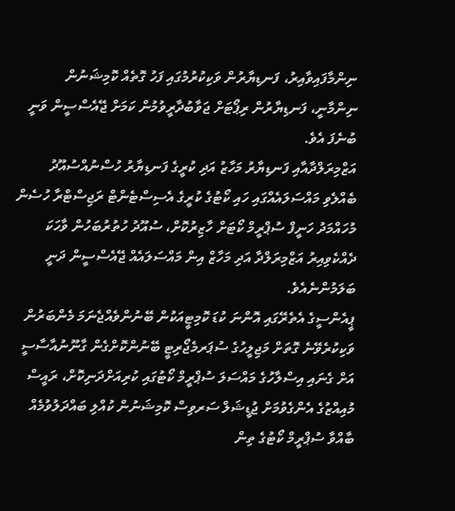ނިންމާފައިވާއިރު، ފަނޑިޔާރުން ވަކިކުރުމުގައި ފަހު ގޮތެއް ކޮމިޝަނުން ނިންމާނީ، ފަނޑިޔާރުން ރިޕޯޓަށް ޖަވާބުދާރީވުމުން ކަމަށް ޖޭއެސްސީން ވަނީ ބުނެފަ އެވެ.
އަޒްމިރަލްދާއާއި ފަނޑިޔާރު މަހާޒު އަދި ކުރީގެ ފަނޑިޔާރު ހުސްނުއްސުއޫދު ބެއްލެވި މައްސަލައެއްގައި ހައި ކޯޓުގެ ކުރީގެ އެސިސްޓެންޓް ރަޖިސްޓްރާ ހުސެން މުހައްމަދު ހަނީފް ސުޕްރީމް ކޯޓަށް ހާޒިރުކޮށް، ސުއޫދު ހުތުރުބަހުން ވާހަކަ ދެއްކެވިއިރު އަޒްމިރަލްދާ އަދި މަހާޒް އިން މައްސަލައެއް ޖޭއެސްސީން ދަނީ ބަލަމުންނެއެވެ.
ޕީއެންސީގެ އެތެރޭގައި އޮންނަ ކުޑަ ކޮމިޓީއަކުން ބޭނުންވެއްޖެނަމަ މެންބަރުން ވަކިކުރެވޭނެ ގޮތަށް މަޖިލީހުގެ ސުޕަރމެޖޯރިޓީ ބޭނުންކޮށްގެން ގާނޫނުއާސާސީ އަށް ގެނައި އިސްލާހުގެ މައްސަލަ ސުޕްރީމް ކޯޓުގައި ކުރިއަށްދަނިކޮށް، ރައީސް މުއިއްޒުގެ އެންގެވުމަށް ޖުޑީޝަލް ސަރވިސް ކޮމިޝަނުން ކުއްލި ބައްދަލުވުމެއް ބާއްވާ ސުޕްރީމް ކޯޓުގެ ތިން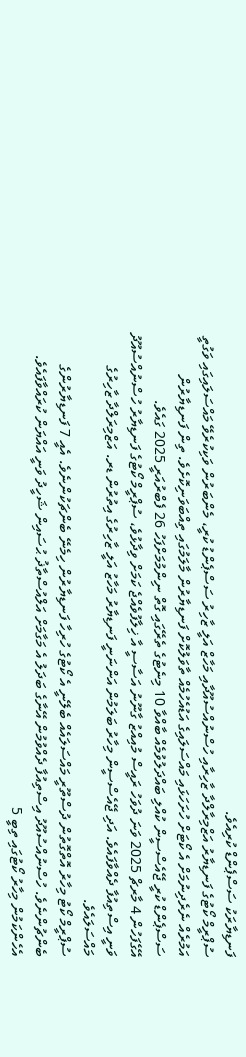ފަނޑިޔާރަކު ސަސްޕެންޑް ކުރިއެވެ.
ސުޕްރީމް ކޯޓުގެ ފަނޑިޔާރު އަޒްމިރާލްދާ ޒާހިރާއި ހުސްނުއްސުއޫދާއި މަހާޒް އަލީ ޒާހިރު ސަސްޕެންޑު ކުރީ، މެންބަރުން ވަކިކުރެވޭ މައްސަލައިގައި ވަގުތީ އަމުރެއް ނެރެދިނުމަށް އެ ކޯޓަށް ހުށަހަޅައި މައްސަލައިގެ އަޑުއެހުމެއް ތާވަލުކޮށް ފަނޑިޔާރުން މާލަމުގައި ތިއްބަވަނިކޮށެވެ. ތިން ފަނޑިޔާރުން ސަސްޕެންޑް ކުރީ ޖޭއެސްސީން ކުއްލި ބައްދަލުވުމެއް ބާއްވާ 10 މިނެޓުގެ ތެރޭގައި ގޮތް ނިންމުމަށްފަހު 26 ފެބްރުއަރީ 2025 ގައެވެ.
އޭގެފަހުން 4 މާރޗް 2025 ވަނަ ދުވަހު ރައީސް މުއިއްޒު ގާނޫނު އަސާސީ އާ ޚިލާފުވެއްޖެ ކަމަށް ވިދާޅުވެ، ސުޕްރީމް ކޯޓުގެ ފަނޑިޔާރު ހުސްނުއްސުއޫދު ވަނީ އިސްތިއުފާ ދެއްވާފައެވެ. އަދި ޖޭއެސްސީން މިހާރު ބަލަމުން އަންނަނީ ފަނޑިޔާރު މަހާޒު އަލީ ޒާހިރުގެ އިތުރުން ޑރ. އަޒްމިރަލްދާ ޒާހިރުގެ މައްސަލައެވެ.
ސުޕްރީމް ކޯޓު މިހާރު އޮތްގޮތުން ދުސްތޫރީ މައްސަލައެއް ބެލޭނީ އެ ކޯޓުގެ ހުރިހާ ފަނޑިޔާރުން ހިމެނޭ ބެންޗަކުންނެވެ. އެއީ 7 ފަނޑިޔާރުންގެ ބެންޗުންނެވެ. ހުސްނުއްސުއޫދު އިސްތިއުފާ ދެއްވުމުން އޭނާގެ ބަދަލު އެ މަގާމަށް އަލްއުސްތާޛު ޙުސައިން ޝަހީދު ވަނީ އައްޔަން ކުރައްވާފައެވެ. އެހެންކަމުން މިހާރު ކޯޓުގައި ތިބީ 5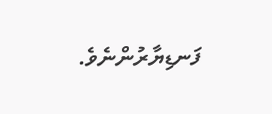ފަނޑިޔާރުންނެވެ.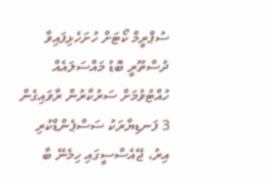ސުޕްރީމް ކޯޓަށް ހުށަހެޅިފައިވާ ދުސްތޫރީ ބޮޑު މައްސަލައެއް ހުއްޓުވުމަށް ސަރުކާރުން ރާވައިގެން 3 ފަނޑިޔާރަކު ސަސްޕެންޑްކުރި އިރު، ޖޭއެސްސީގައި ހިމެނޭ ބާ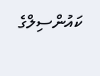ކައުންސިލްގެ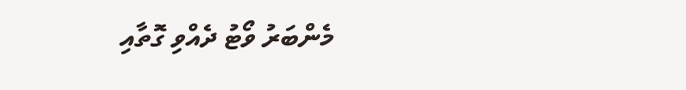މެންބަރު ވޯޓު ދެއްވި ގޮތާއި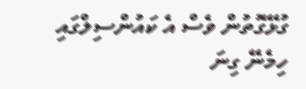ގުޅޭގޮތުން ވެސް އެ ކައުންސިލްގައި ހިމެނޭ ގިނަ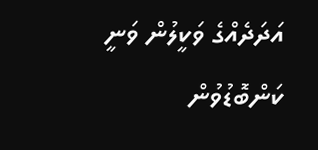އަދަދެއްގެ ވަކީލުން ވަނީ ކަންބޮޑުވުން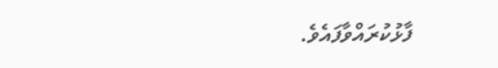ފާޅުކުރައްވާފައެވެ.